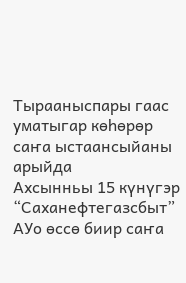Тырааныспары гаас уматыгар көһөрөр саҥа ыстаансыйаны арыйда
Ахсынньы 15 күнүгэр “Саханефтегазсбыт” АУо өссө биир саҥа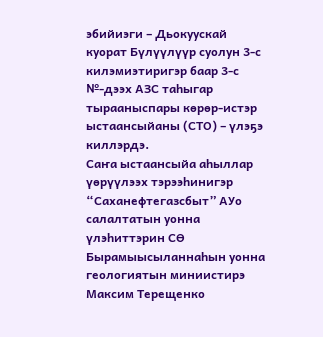эбийиэги – Дьокуускай куорат Бүлүүлүүр суолун 3-с килэмиэтиригэр баар 3-с №-дээх АЗС таһыгар тырааныспары көрөр-истэр ыстаансыйаны (СТО) – үлэҕэ киллэрдэ.
Саҥа ыстаансыйа аһыллар үөрүүлээх тэрээһинигэр “Саханефтегазсбыт” АУо салалтатын уонна үлэһиттэрин СӨ Бырамыысыланнаһын уонна геологиятын миниистирэ Максим Терещенко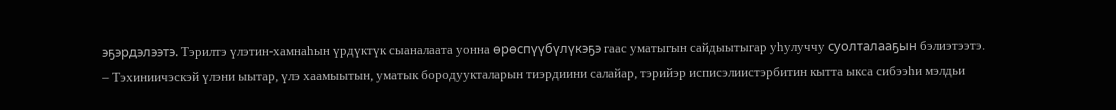эҕэрдэлээтэ. Тэрилтэ үлэтин-хамнаһын үрдүктүк сыаналаата уонна өрөспүүбүлүкэҕэ гаас уматыгын сайдыытыгар уһулуччу суолталааҕын бэлиэтээтэ.
– Тэхиниичэскэй үлэни ыытар, үлэ хаамыытын, уматык бородуукталарын тиэрдиини салайар, тэрийэр исписэлиистэрбитин кытта ыкса сибээһи мэлдьи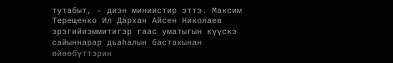тутабыт, – диэн миниистир эттэ. Максим Терещенко Ил Дархан Айсен Николаев эрэгийиэммитигэр гаас уматыгын күүскэ сайыннарар дьаһалын бастакынан өйөөбүттэрин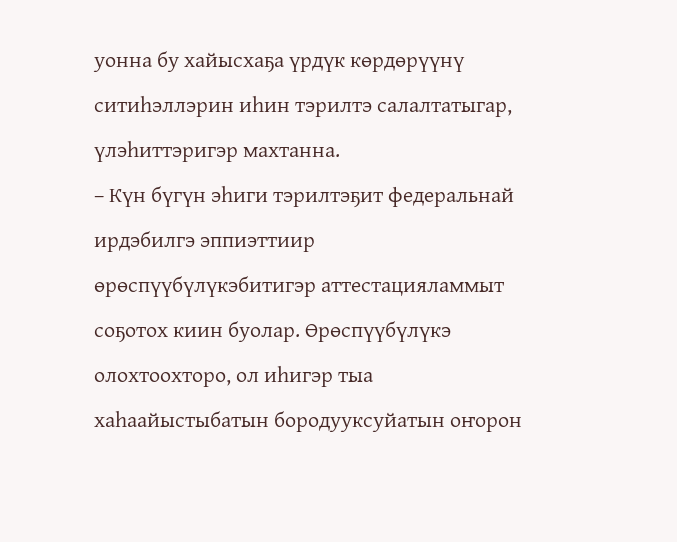уонна бу хайысхаҕа үрдүк көрдөрүүнү ситиһэллэрин иһин тэрилтэ салалтатыгар, үлэһиттэригэр махтанна.
– Күн бүгүн эһиги тэрилтэҕит федеральнай ирдэбилгэ эппиэттиир өрөспүүбүлүкэбитигэр аттестацияламмыт соҕотох киин буолар. Өрөспүүбүлүкэ олохтоохторо, ол иһигэр тыа хаһаайыстыбатын бородууксуйатын оҥорон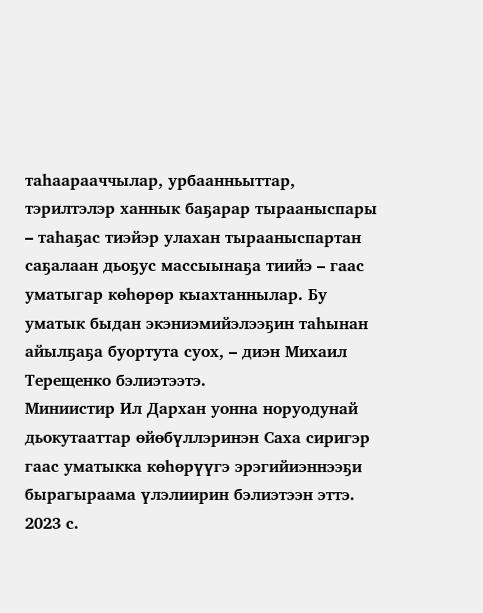таһаарааччылар, урбаанньыттар, тэрилтэлэр ханнык баҕарар тырааныспары – таһаҕас тиэйэр улахан тырааныспартан саҕалаан дьоҕус массыынаҕа тиийэ – гаас уматыгар көһөрөр кыахтаннылар. Бу уматык быдан экэниэмийэлээҕин таһынан айылҕаҕа буортута суох, – диэн Михаил Терещенко бэлиэтээтэ.
Миниистир Ил Дархан уонна норуодунай дьокутааттар өйөбүллэринэн Саха сиригэр гаас уматыкка көһөрүүгэ эрэгийиэннээҕи бырагыраама үлэлиирин бэлиэтээн эттэ. 2023 с.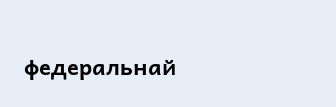федеральнай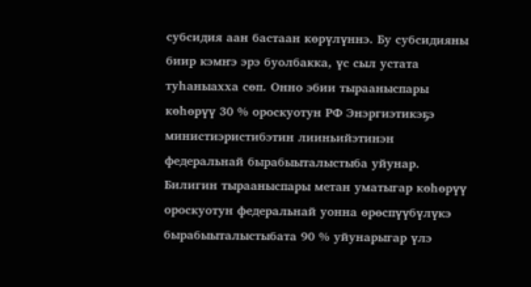субсидия аан бастаан көрүлүннэ. Бу субсидияны биир кэмҥэ эрэ буолбакка, үс сыл устата туһаныахха сөп. Онно эбии тырааныспары көһөрүү 30 % ороскуотун РФ Энэргиэтикэҕэ министиэристибэтин лииньийэтинэн федеральнай бырабыыталыстыба уйунар. Билигин тырааныспары метан уматыгар көһөрүү ороскуотун федеральнай уонна өрөспүүбүлүкэ бырабыыталыстыбата 90 % уйунарыгар үлэ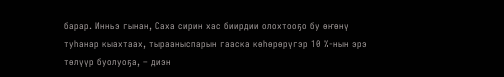барар. Инньэ гынан, Саха сирин хас биирдии олохтооҕо бу өҥөнү туһанар кыахтаах, тырааныспарын гааска көһөрөрүгэр 10 %-нын эрэ төлүүр буолуоҕа, – диэн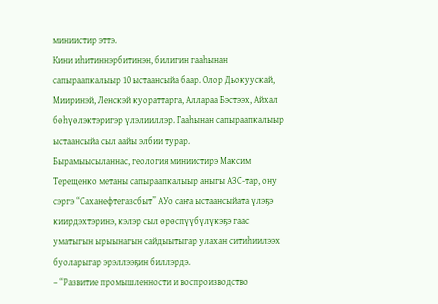миниистир эттэ.
Кини иһитиннэрбитинэн, билигин гааһынан сапыраапкалыыр 10 ыстаансыйа баар. Олор Дьокуускай, Мииринэй, Ленскэй куораттарга, Аллараа Бэстээх, Айхал бөһүөлэктэригэр үлэлииллэр. Гааһынан сапыраапкалыыр ыстаансыйа сыл аайы элбии турар.
Бырамыысыланнас, геология миниистирэ Максим Терещенко метаны сапыраапкалыыр аныгы АЗС-тар, ону сэргэ “Саханефтегазсбыт” АУо саҥа ыстаансыйата үлэҕэ киирдэхтэринэ, кэлэр сыл өрөспүүбүлүкэҕэ гаас уматыгын ырыынагын сайдыытыгар улахан ситиһиилээх буоларыгар эрэллээҕин биллэрдэ.
– “Развитие промышленности и воспроизводство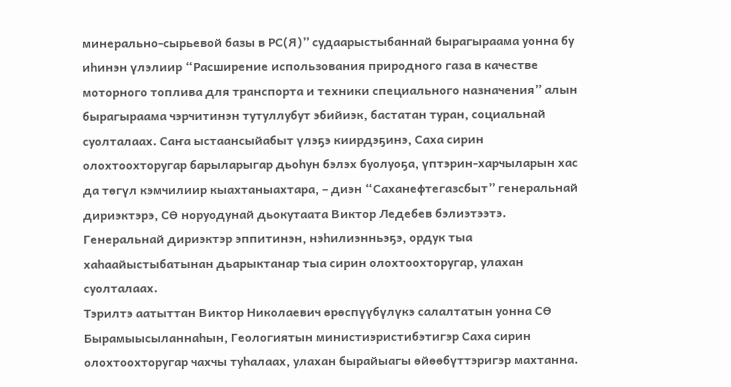минерально-сырьевой базы в РС(Я)” судаарыстыбаннай бырагыраама уонна бу иһинэн үлэлиир “Расширение использования природного газа в качестве моторного топлива для транспорта и техники специального назначения” алын бырагыраама чэрчитинэн тутуллубут эбийиэк, бастатан туран, социальнай суолталаах. Саҥа ыстаансыйабыт үлэҕэ киирдэҕинэ, Саха сирин олохтоохторугар барыларыгар дьоһун бэлэх буолуоҕа, үптэрин-харчыларын хас да төгүл кэмчилиир кыахтаныахтара, – диэн “Саханефтегазсбыт” генеральнай дириэктэрэ, СӨ норуодунай дьокутаата Виктор Ледебев бэлиэтээтэ.
Генеральнай дириэктэр эппитинэн, нэһилиэнньэҕэ, ордук тыа хаһаайыстыбатынан дьарыктанар тыа сирин олохтоохторугар, улахан суолталаах.
Тэрилтэ аатыттан Виктор Николаевич өрөспүүбүлүкэ салалтатын уонна СӨ Бырамыысыланнаһын, Геологиятын министиэристибэтигэр Саха сирин олохтоохторугар чахчы туһалаах, улахан бырайыагы өйөөбүттэригэр махтанна.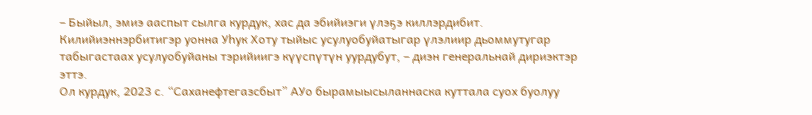– Быйыл, эмиэ ааспыт сылга курдук, хас да эбийиэги үлэҕэ киллэрдибит. Килийиэннэрбитигэр уонна Уһук Хоту тыйыс усулуобуйатыгар үлэлиир дьоммутугар табыгастаах усулуобуйаны тэрийиигэ күүспүтүн уурдубут, – диэн генеральнай дириэктэр эттэ.
Ол курдук, 2023 с. “Саханефтегазсбыт” АУо бырамыысыланнаска куттала суох буолуу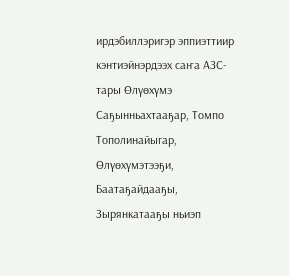ирдэбиллэригэр эппиэттиир кэнтиэйнэрдээх саҥа АЗС-тары Өлүөхүмэ Саҕынньахтааҕар, Томпо Тополинайыгар, Өлүөхүмэтээҕи, Баатаҕайдааҕы, Зырянкатааҕы ньиэп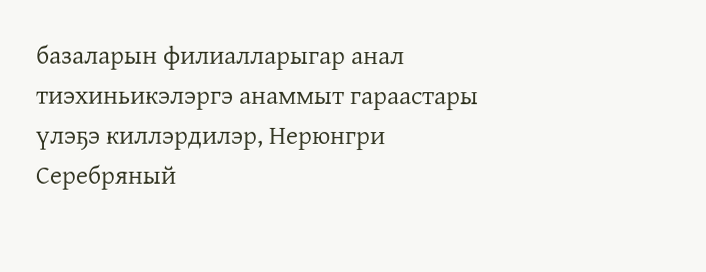базаларын филиалларыгар анал тиэхиньикэлэргэ анаммыт гараастары үлэҕэ киллэрдилэр, Нерюнгри Серебряный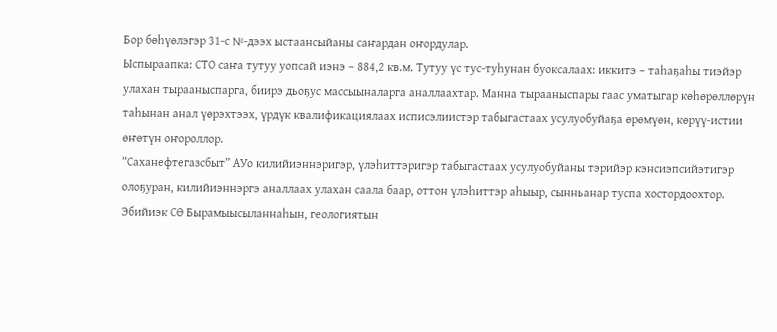Бор бөһүөлэгэр 31-с №-дээх ыстаансыйаны саҥардан оҥордулар.
Ыспыраапка: СТО саҥа тутуу уопсай иэнэ – 884,2 кв.м. Тутуу үс тус-туһунан буоксалаах: иккитэ – таһаҕаһы тиэйэр улахан тырааныспарга, биирэ дьоҕус массыыналарга аналлаахтар. Манна тырааныспары гаас уматыгар көһөрөллөрүн таһынан анал үөрэхтээх, үрдүк квалификациялаах исписэлиистэр табыгастаах усулуобуйаҕа өрөмүөн, көрүү-истии өҥөтүн оҥороллор.
“Саханефтегазсбыт” АУо килийиэннэригэр, үлэһиттэригэр табыгастаах усулуобуйаны тэрийэр кэнсиэпсийэтигэр олоҕуран, килийиэннэргэ аналлаах улахан саала баар, оттон үлэһиттэр аһыыр, сынньанар туспа хостордоохтор.
Эбийиэк СӨ Бырамыысыланнаһын, геологиятын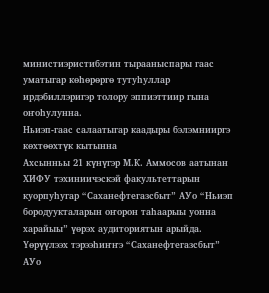министиэристибэтин тырааныспары гаас уматыгар көһөрөргө тутуһуллар ирдэбиллэригэр толору эппиэттиир гына оҥоһулунна.
Ньиэп-гаас салаатыгар каадыры бэлэмнииргэ көхтөөхтүк кытынна
Ахсынньы 21 күнүгэр М.К. Аммосов аатынан ХИФУ тэхиниичэскэй факультеттарын куорпуһугар “Саханефтегазсбыт” АУо “Ньиэп бородуукталарын оҥорон таһаарыы уонна харайыы” үөрэх аудиториятын арыйда.
Үөрүүлээх тэрээһиҥҥэ “Саханефтегазсбыт” АУо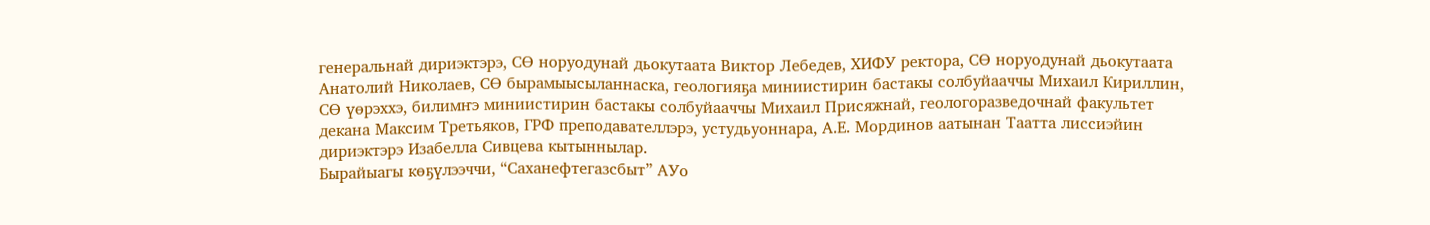генеральнай дириэктэрэ, СӨ норуодунай дьокутаата Виктор Лебедев, ХИФУ ректора, СӨ норуодунай дьокутаата Анатолий Николаев, СӨ бырамыысыланнаска, геологияҕа миниистирин бастакы солбуйааччы Михаил Кириллин, СӨ үөрэххэ, билимҥэ миниистирин бастакы солбуйааччы Михаил Присяжнай, геологоразведочнай факультет декана Максим Третьяков, ГРФ преподавателлэрэ, устудьуоннара, А.Е. Мординов аатынан Таатта лиссиэйин дириэктэрэ Изабелла Сивцева кытыннылар.
Бырайыагы көҕүлээччи, “Саханефтегазсбыт” АУо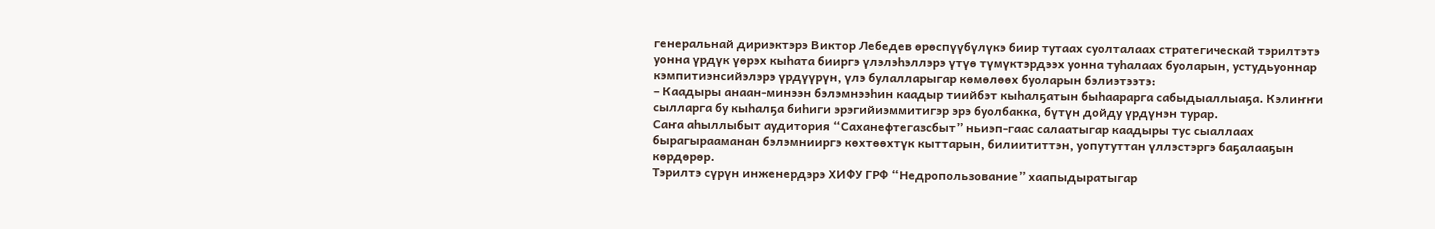генеральнай дириэктэрэ Виктор Лебедев өрөспүүбүлүкэ биир тутаах суолталаах стратегическай тэрилтэтэ уонна үрдүк үөрэх кыһата бииргэ үлэлэһэллэрэ үтүө түмүктэрдээх уонна туһалаах буоларын, устудьуоннар кэмпитиэнсийэлэрэ үрдүүрүн, үлэ булалларыгар көмөлөөх буоларын бэлиэтээтэ:
– Каадыры анаан-минээн бэлэмнээһин каадыр тиийбэт кыһалҕатын быһаарарга сабыдыаллыаҕа. Кэлиҥҥи сылларга бу кыһалҕа биһиги эрэгийиэммитигэр эрэ буолбакка, бүтүн дойду үрдүнэн турар.
Саҥа аһыллыбыт аудитория “Саханефтегазсбыт” ньиэп-гаас салаатыгар каадыры тус сыаллаах бырагырааманан бэлэмнииргэ көхтөөхтүк кыттарын, билиититтэн, уопутуттан үллэстэргэ баҕалааҕын көрдөрөр.
Тэрилтэ сүрүн инженердэрэ ХИФУ ГРФ “Недропользование” хаапыдыратыгар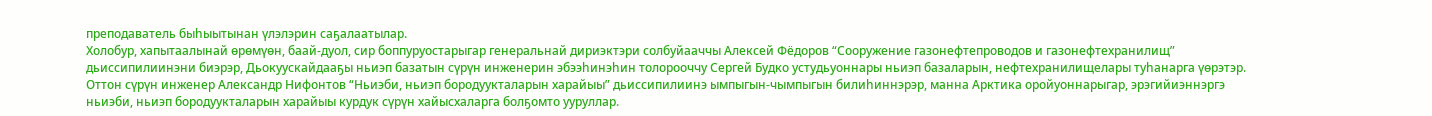преподаватель быһыытынан үлэлэрин саҕалаатылар.
Холобур, хапытаалынай өрөмүөн, баай-дуол, сир боппуруостарыгар генеральнай дириэктэри солбуйааччы Алексей Фёдоров “Сооружение газонефтепроводов и газонефтехранилищ” дьиссипилиинэни биэрэр, Дьокуускайдааҕы ньиэп базатын сүрүн инженерин эбээһинэһин толорооччу Сергей Будко устудьуоннары ньиэп базаларын, нефтехранилищелары туһанарга үөрэтэр. Оттон сүрүн инженер Александр Нифонтов “Ньиэби, ньиэп бородуукталарын харайыы” дьиссипилиинэ ымпыгын-чымпыгын билиһиннэрэр, манна Арктика оройуоннарыгар, эрэгийиэннэргэ ньиэби, ньиэп бородуукталарын харайыы курдук сүрүн хайысхаларга болҕомто ууруллар.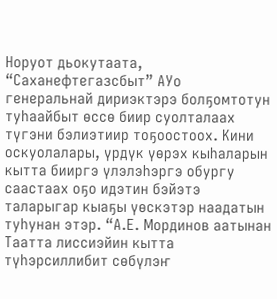Норуот дьокутаата, “Саханефтегазсбыт” АУо генеральнай дириэктэрэ болҕомтотун туһаайбыт өссө биир суолталаах түгэни бэлиэтиир тоҕоостоох. Кини оскуолалары, үрдүк үөрэх кыһаларын кытта бииргэ үлэлэһэргэ обургу саастаах оҕо идэтин бэйэтэ таларыгар кыаҕы үөскэтэр наадатын туһунан этэр. “А.Е. Мординов аатынан Таатта лиссиэйин кытта түһэрсиллибит сөбүлэҥ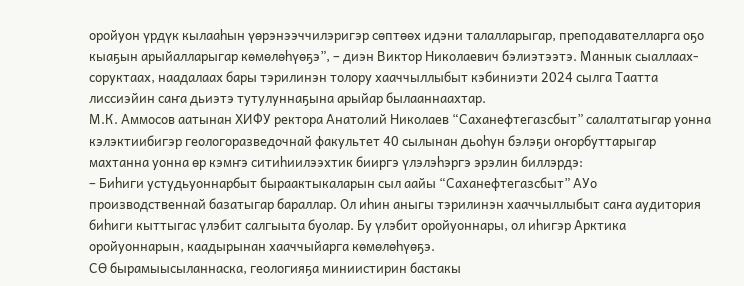оройуон үрдүк кылааһын үөрэнээччилэригэр сөптөөх идэни талалларыгар, преподавателларга оҕо кыаҕын арыйалларыгар көмөлөһүөҕэ”, – диэн Виктор Николаевич бэлиэтээтэ. Маннык сыаллаах-соруктаах, наадалаах бары тэрилинэн толору хааччыллыбыт кэбиниэти 2024 сылга Таатта лиссиэйин саҥа дьиэтэ тутулуннаҕына арыйар былааннаахтар.
М.К. Аммосов аатынан ХИФУ ректора Анатолий Николаев “Саханефтегазсбыт” салалтатыгар уонна кэлэктиибигэр геологоразведочнай факультет 40 сылынан дьоһун бэлэҕи оҥорбуттарыгар махтанна уонна өр кэмҥэ ситиһиилээхтик бииргэ үлэлэһэргэ эрэлин биллэрдэ:
– Биһиги устудьуоннарбыт быраактыкаларын сыл аайы “Саханефтегазсбыт” АУо производственнай базатыгар бараллар. Ол иһин аныгы тэрилинэн хааччыллыбыт саҥа аудитория биһиги кыттыгас үлэбит салгыыта буолар. Бу үлэбит оройуоннары, ол иһигэр Арктика оройуоннарын, каадырынан хааччыйарга көмөлөһүөҕэ.
СӨ бырамыысыланнаска, геологияҕа миниистирин бастакы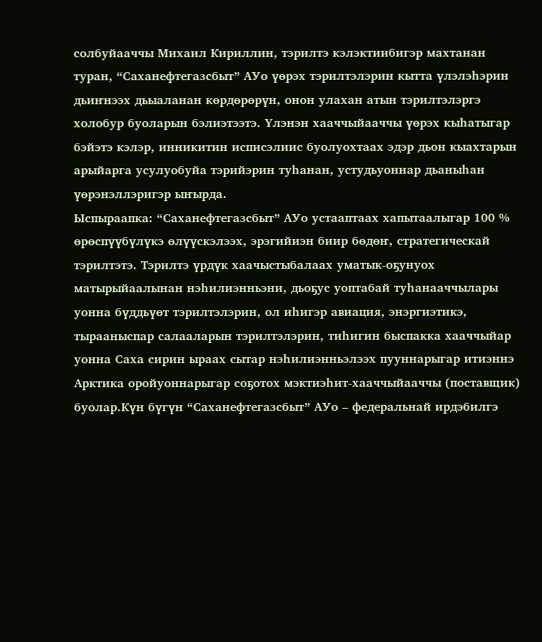солбуйааччы Михаил Кириллин, тэрилтэ кэлэктиибигэр махтанан туран, “Саханефтегазсбыт” АУо үөрэх тэрилтэлэрин кытта үлэлэһэрин дьиҥнээх дьыаланан көрдөрөрүн, онон улахан атын тэрилтэлэргэ холобур буоларын бэлиэтээтэ. Үлэнэн хааччыйааччы үөрэх кыһатыгар бэйэтэ кэлэр, инникитин исписэлиис буолуохтаах эдэр дьон кыахтарын арыйарга усулуобуйа тэрийэрин туһанан, устудьуоннар дьаныһан үөрэнэллэригэр ыҥырда.
Ыспыраапка: “Саханефтегазсбыт” АУо устааптаах хапытаалыгар 100 % өрөспүүбүлүкэ өлүүскэлээх, эрэгийиэн биир бөдөҥ, стратегическай тэрилтэтэ. Тэрилтэ үрдүк хаачыстыбалаах уматык-оҕунуох матырыйаалынан нэһилиэнньэни, дьоҕус уоптабай туһанааччылары уонна бүддьүөт тэрилтэлэрин, ол иһигэр авиация, энэргиэтикэ, тырааныспар салааларын тэрилтэлэрин, тиһигин быспакка хааччыйар уонна Саха сирин ыраах сытар нэһилиэнньэлээх пууннарыгар итиэннэ Арктика оройуоннарыгар соҕотох мэктиэһит-хааччыйааччы (поставщик) буолар.Күн бүгүн “Саханефтегазсбыт” АУо – федеральнай ирдэбилгэ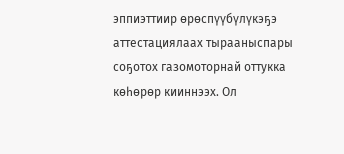эппиэттиир өрөспүүбүлүкэҕэ аттестациялаах тырааныспары соҕотох газомоторнай оттукка көһөрөр кииннээх. Ол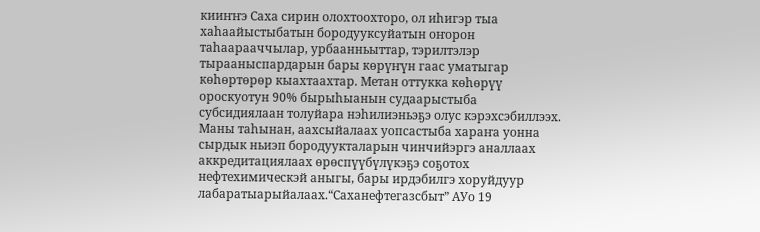кииҥҥэ Саха сирин олохтоохторо, ол иһигэр тыа хаһаайыстыбатын бородууксуйатын оҥорон таһаарааччылар, урбаанньыттар, тэрилтэлэр тырааныспардарын бары көрүҥүн гаас уматыгар көһөртөрөр кыахтаахтар. Метан оттукка көһөрүү ороскуотун 90% бырыһыанын судаарыстыба субсидиялаан толуйара нэһилиэньэҕэ олус кэрэхсэбиллээх. Маны таһынан, аахсыйалаах уопсастыба хараҥа уонна сырдык ньиэп бородуукталарын чинчийэргэ аналлаах аккредитациялаах өрөспүүбүлүкэҕэ соҕотох нефтехимическэй аныгы, бары ирдэбилгэ хоруйдуур лабаратыарыйалаах.“Саханефтегазсбыт” АУо 19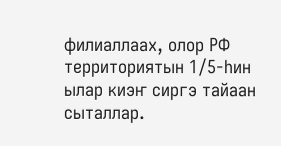филиаллаах, олор РФ территориятын 1/5-һин ылар киэҥ сиргэ тайаан сыталлар.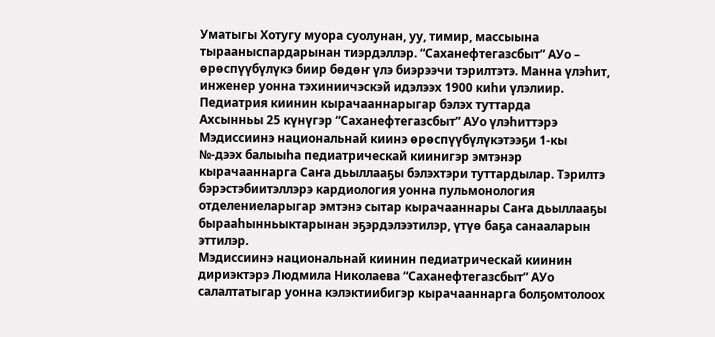Уматыгы Хотугу муора суолунан, уу, тимир, массыына тырааныспардарынан тиэрдэллэр. “Саханефтегазсбыт” АУо – өрөспүүбүлүкэ биир бөдөҥ үлэ биэрээчи тэрилтэтэ. Манна үлэһит, инженер уонна тэхиниичэскэй идэлээх 1900 киһи үлэлиир.
Педиатрия киинин кырачааннарыгар бэлэх туттарда
Ахсынньы 25 күнүгэр “Саханефтегазсбыт” АУо үлэһиттэрэ Мэдиссиинэ национальнай киинэ өрөспүүбүлүкэтээҕи 1-кы №-дээх балыыһа педиатрическай киинигэр эмтэнэр кырачааннарга Саҥа дьыллааҕы бэлэхтэри туттардылар. Тэрилтэ бэрэстэбиитэллэрэ кардиология уонна пульмонология отделениеларыгар эмтэнэ сытар кырачааннары Саҥа дьыллааҕы бырааһынньыктарынан эҕэрдэлээтилэр, үтүө баҕа санааларын эттилэр.
Мэдиссиинэ национальнай киинин педиатрическай киинин дириэктэрэ Людмила Николаева “Саханефтегазсбыт” АУо салалтатыгар уонна кэлэктиибигэр кырачааннарга болҕомтолоох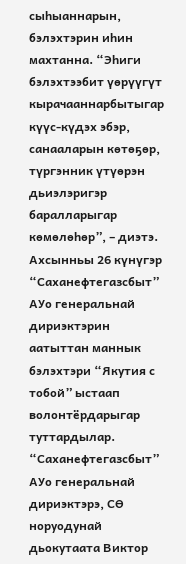сыһыаннарын, бэлэхтэрин иһин махтанна. “Эһиги бэлэхтээбит үөрүүгүт кырачааннарбытыгар күүс-күдэх эбэр, санааларын көтөҕөр, түргэнник үтүөрэн дьиэлэригэр баралларыгар көмөлөһөр”, – диэтэ.
Ахсынньы 26 күнүгэр “Саханефтегазсбыт” АУо генеральнай дириэктэрин аатыттан маннык бэлэхтэри “Якутия с тобой” ыстаап волонтёрдарыгар туттардылар.
“Саханефтегазсбыт” АУо генеральнай дириэктэрэ, СӨ норуодунай дьокутаата Виктор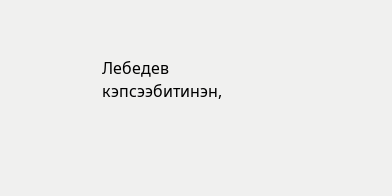Лебедев кэпсээбитинэн,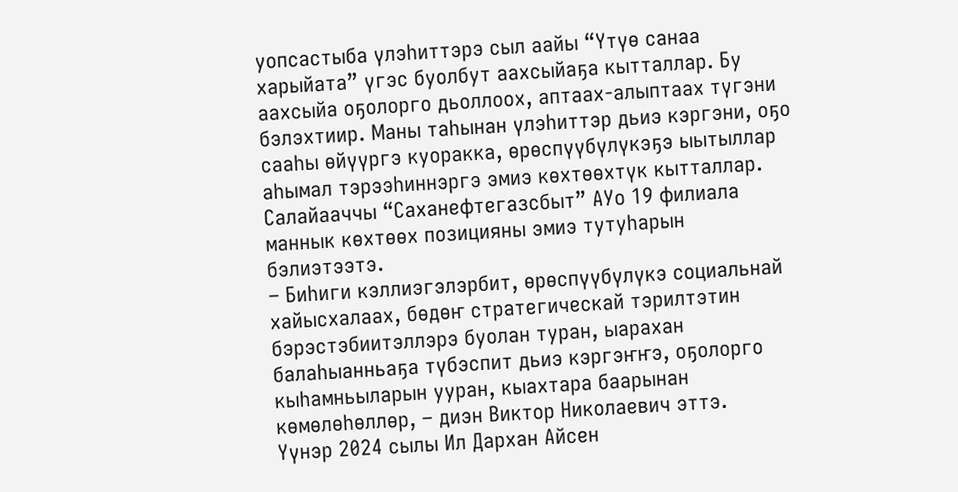уопсастыба үлэһиттэрэ сыл аайы “Үтүө санаа харыйата” үгэс буолбут аахсыйаҕа кытталлар. Бу аахсыйа оҕолорго дьоллоох, аптаах-алыптаах түгэни бэлэхтиир. Маны таһынан үлэһиттэр дьиэ кэргэни, оҕо сааһы өйүүргэ куоракка, өрөспүүбүлүкэҕэ ыытыллар аһымал тэрээһиннэргэ эмиэ көхтөөхтүк кытталлар. Салайааччы “Саханефтегазсбыт” АУо 19 филиала маннык көхтөөх позицияны эмиэ тутуһарын бэлиэтээтэ.
– Биһиги кэллиэгэлэрбит, өрөспүүбүлүкэ социальнай хайысхалаах, бөдөҥ стратегическай тэрилтэтин бэрэстэбиитэллэрэ буолан туран, ыарахан балаһыанньаҕа түбэспит дьиэ кэргэҥҥэ, оҕолорго кыһамньыларын ууран, кыахтара баарынан көмөлөһөллөр, – диэн Виктор Николаевич эттэ.
Үүнэр 2024 сылы Ил Дархан Айсен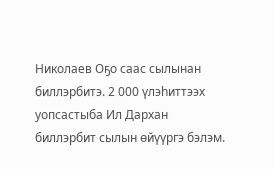Николаев Оҕо саас сылынан биллэрбитэ. 2 000 үлэһиттээх уопсастыба Ил Дархан биллэрбит сылын өйүүргэ бэлэм.